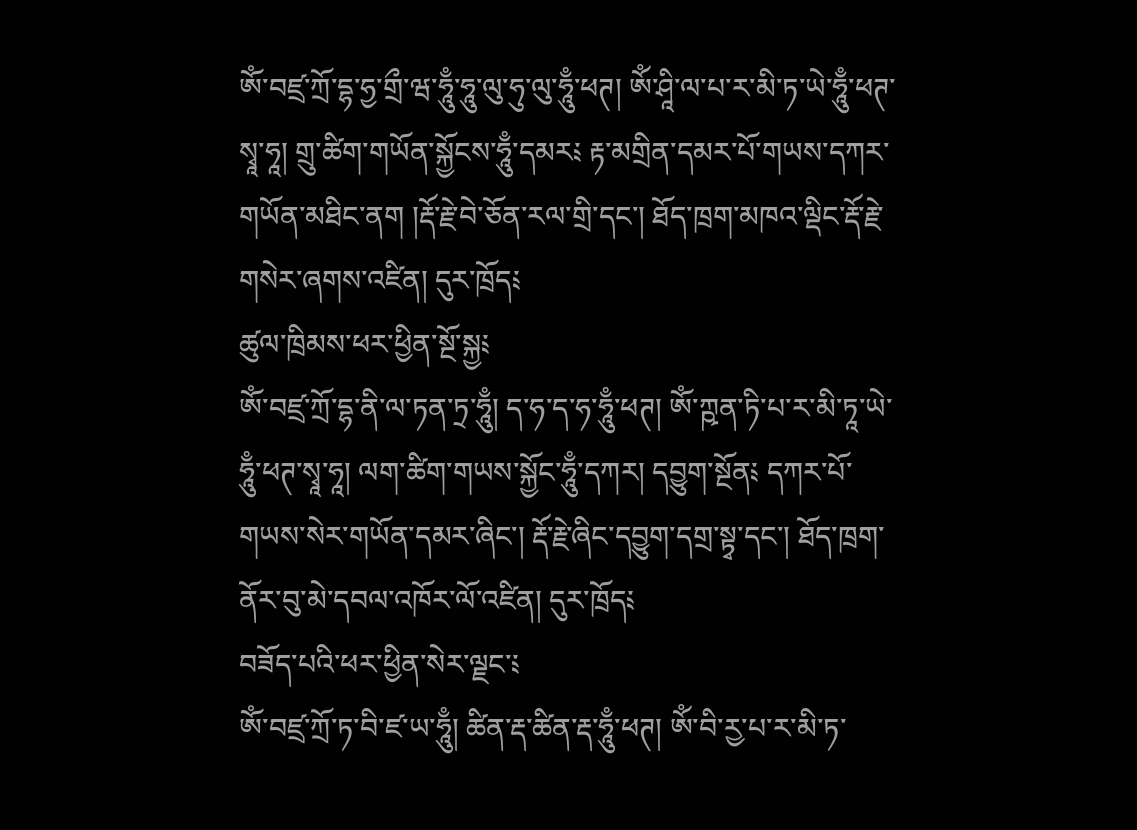ཨོཾ་བཛྲ་ཀྲོ་དྷ་ཧྱ་གྲྀ་ཝ་ཧཱུྃ་ཧཱུ་ལུ་ཧུ་ལུ་ཧཱུྃ་ཕཊ། ཨོཾ་ཤཱི་ལ་པ་ར་མི་ཏ་ཡེ་ཧཱུྃ་ཕཊ་སྭཱ་ཧཱ། གྲུ་ཚིག་གཡོན་སྐྱོངས་ཧཱུྃ་དམར༴ རྟ་མགྲིན་དམར་པོ་གཡས་དཀར་གཡོན་མཐིང་ནག །རྡོ་རྗེ་བེ་ཅོན་རལ་གྲི་དང་། ཐོད་ཁྲག་མཁའ་ལྡིང་རྡོ་རྗེ་གསེར་ཞགས་འཛིན། དུར་ཁྲོད༴
ཚུལ་ཁྲིམས་ཕར་ཕྱིན་སྔོ་སྐྱ༴
ཨོཾ་བཛྲ་ཀྲོ་དྷ་ནི་ལ་ཏན་ཏྲ་ཧཱུྃ། ད་ཧ་ད་ཧ་ཧཱུྃ་ཕཊ། ཨོཾ་ཀྵན་ཏི་པ་ར་མི་ཏཱ་ཡེ་ཧཱུྃ་ཕཊ་སྭཱ་ཧཱ། ལག་ཚིག་གཡས་སྐྱོང་ཧཱུྃ་དཀར། དབྱུག་སྔོན༴ དཀར་པོ་གཡས་སེར་གཡོན་དམར་ཞིང་། རྡོ་རྗེ་ཞིང་དབྱུག་དགྲ་སྟྭ་དང་། ཐོད་ཁྲག་ནོར་བུ་མེ་དབལ་འཁོར་ལོ་འཛིན། དུར་ཁྲོད༴
བཟོད་པའི་ཕར་ཕྱིན་སེར་ལྗང་༴
ཨོཾ་བཛྲ་ཀྲོ་ཏ་བི་ཛ་ཡ་ཧཱུྃ། ཚིན་རྡ་ཚིན་རྡ་ཧཱུྃ་ཕཊ། ཨོཾ་བི་རྱ་པ་ར་མི་ཏ་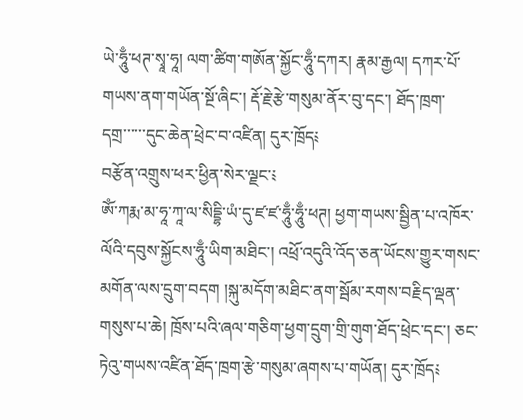ཡེ་ཧཱུྃ་ཕཊ་སྭཱ་ཧཱ། ལག་ཚིག་གཨོན་སྐྱོང་ཧཱུྃ་དཀར། རྣམ་རྒྱལ། དཀར་པོ་གཡས་ནག་གཡོན་སྔོ་ཞིང་། རྡོ་རྗེ་རྩེ་གསུམ་ནོར་བུ་དང་། ཐོད་ཁྲག་དགྲ་་་་་་དུང་ཆེན་ཕྲེང་བ་འཛིན། དུར་ཁྲོད༴
བརྩོན་འགྲུས་ཕར་ཕྱིན་སེར་ལྗང་༴
ཨོཾ་ཀརྨ་མ་ཧཱ་ཀཱ་ལ་སིདྡྷི་ཡཾ་དུ་ཛ་ཛ་ཧཱུྃ་ཧཱུྃ་ཕཊ། ཕྱག་གཡས་སྦྱིན་པ་འཁོར་ལོའི་དབུས་སྐྱོངས་ཧཱུྃ་ཡིག་མཐིང་། འཕྲོ་འདུའི་འོད་ཅན་ཡོངས་གྱུར་གསང་མགོན་ལས་དྲུག་བདག །སྐུ་མདོག་མཐིང་ནག་སྦོམ་རགས་བརྗིད་ལྡན་གསུས་པ་ཆེ། ཁྲོས་པའི་ཞལ་གཅིག་ཕྱག་དྲུག་གྲི་གུག་ཐོད་ཕྲེང་དང་། ཅང་ཏེའུ་གཡས་འཛིན་ཐོད་ཁྲག་རྩེ་གསུམ་ཞགས་པ་གཡོན། དུར་ཁྲོད༴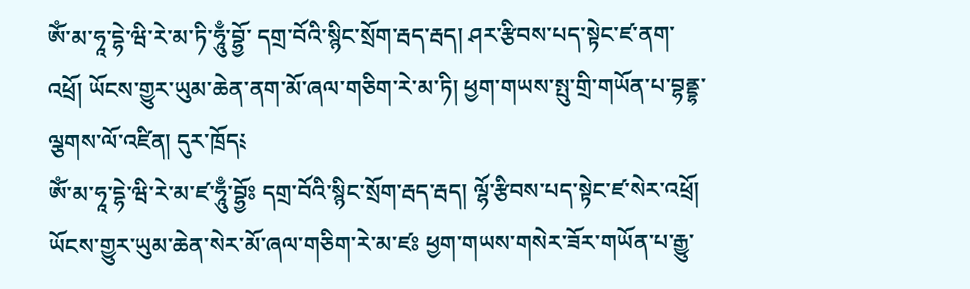ཨོཾ་མ་ཧཱ་དྷེ་ཝི་རེ་མ་ཏི་ཧཱུྃ་བྷྱོ་ དགྲ་བོའི་སྙིང་སྲོག་རྦད་རྦད། ཤར་རྩིབས་པད་སྟེང་ཛ་ནག་འཕྲོ། ཡོངས་གྱུར་ཡུམ་ཆེན་ནག་མོ་ཞལ་གཅིག་རེ་མ་ཏི། ཕྱག་གཡས་སྤུ་གྲི་གཡོན་པ་བྷནྡྷ་ལྕགས་ལོ་འཛིན། དུར་ཁྲོད༴
ཨོཾ་མ་ཧཱ་དྷེ་ཝི་རེ་མ་ཛ་ཧཱུྃ་བྷྱོཿ དགྲ་བོའི་སྙིང་སྲོག་རྦད་རྦད། ལྷོ་རྩིབས་པད་སྟེང་ཛ་སེར་འཕྲོ། ཡོངས་གྱུར་ཡུམ་ཆེན་སེར་མོ་ཞལ་གཅིག་རེ་མ་ཛཿ ཕྱག་གཡས་གསེར་ཟོར་གཡོན་པ་རྒྱུ་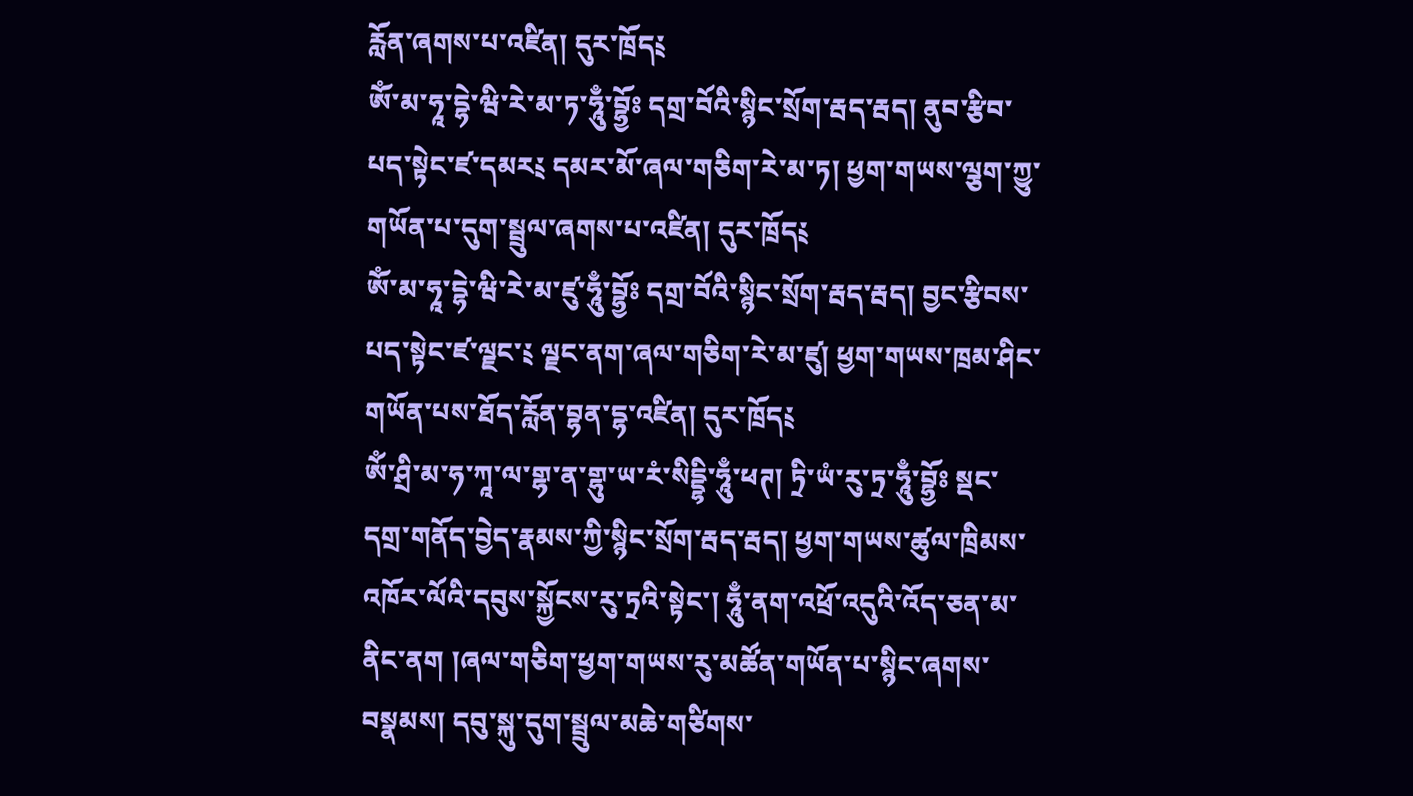རློན་ཞགས་པ་འཛིན། དུར་ཁྲོད༴
ཨོཾ་མ་ཧཱ་དྷེ་ཝི་རེ་མ་ཏ་ཧཱུྃ་བྷྱོཿ དགྲ་བོའི་སྙིང་སྲོག་རྦད་རྦད། ནུབ་རྩིབ་པད་སྟེང་ཛ་དམར༴ དམར་མོ་ཞལ་གཅིག་རེ་མ་ཏ། ཕྱག་གཡས་ལྕག་ཀྱུ་གཡོན་པ་དུག་སྦྲུལ་ཞགས་པ་འཛིན། དུར་ཁྲོད༴
ཨོཾ་མ་ཧཱ་དྷེ་ཝི་རེ་མ་ཛུ་ཧཱུྃ་བྷྱོཿ དགྲ་བོའི་སྙིང་སྲོག་རྦད་རྦད། བྱང་རྩིབས་པད་སྟེང་ཛ་ལྗང་༴ ལྗང་ནག་ཞལ་གཅིག་རེ་མ་ཛུ། ཕྱག་གཡས་ཁྲམ་ཤིང་གཡོན་པས་ཐོད་རློན་བྷན་དྷ་འཛིན། དུར་ཁྲོད༴
ཨོཾ་ཤྲི་མ་ཧ་ཀཱ་ལ་གྷ་ན་གྷུ་ཡ་རཾ་སིདྡྷི་ཧཱུྃ་ཕཊ། ཏྲི་ཡཾ་རུ་ཏྲ་ཧཱུྃ་བྷྱོཿ སྡང་དགྲ་གནོད་བྱེད་རྣམས་ཀྱི་སྙིང་སྲོག་རྦད་རྦད། ཕྱག་གཡས་ཚུལ་ཁྲིམས་འཁོར་ལོའི་དབུས་སྐྱོངས་རུ་ཏྲའི་སྟེང་། ཧཱུྃ་ནག་འཕྲོ་འདུའི་འོད་ཅན་མ་ནིང་ནག །ཞལ་གཅིག་ཕྱག་གཡས་རུ་མཚོན་གཡོན་པ་སྙིང་ཞགས་བསྣམས། དབུ་སྐུ་དུག་སྦྲུལ་མཆེ་གཙིགས་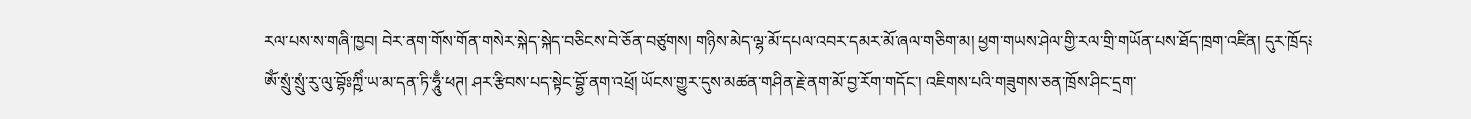རལ་པས་ས་གཞི་ཁྱབ། བེར་ནག་གོས་གོན་གསེར་སྐེད་སྐེད་བཅིངས་བེ་ཅོན་བཙུགས། གཉིས་མེད་ལྷ་མོ་དཔལ་འབར་དམར་མོ་ཞལ་གཅིག་མ། ཕྱག་གཡས་ཤེལ་གྱི་རལ་གྲི་གཡོན་པས་ཐོད་ཁྲག་འཛིན། དུར་ཁྲོད༴
ཨོཾ་སྲུཾ་སྲུཾ་རུ་ལུ་བྷོཿཀྵིཾ་ཡ་མ་དན་ཏི་ཧཱུྃ་ཕཊ། ཤར་རྩིབས་པད་སྟེང་བྷྱོ་ནག་འཕྲོ། ཡོངས་གྱུར་དུས་མཚན་གཤིན་རྗེ་ནག་མོ་བྱ་རོག་གདོང་། འཇིགས་པའི་གཟུགས་ཅན་ཁྲོས་ཤིང་དྲག་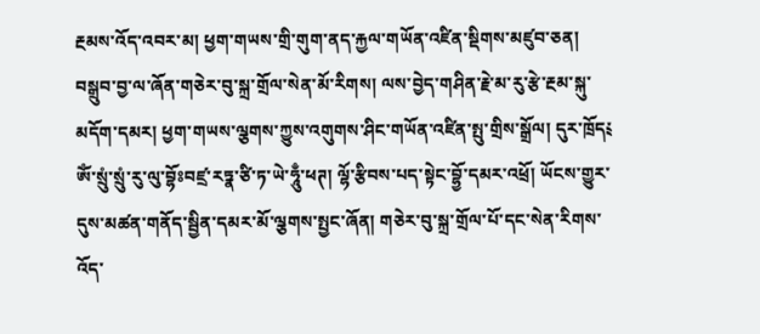རྔམས་འོད་འབར་མ། ཕྱག་གཡས་གྲི་གུག་ནད་རྐྱལ་གཡོན་འཛིན་སྡིགས་མཛུབ་ཅན། བསྒྲུབ་བྱ་ལ་ཞོན་གཅེར་བུ་སྐྲ་གྲོལ་སེན་མོ་རིགས། ལས་བྱེད་གཤིན་རྗེ་མ་རུ་རྩེ་རྔམ་སྐུ་མདོག་དམར། ཕྱག་གཡས་ལྕགས་ཀྱུས་འགུགས་ཤིང་གཡོན་འཛིན་སྤུ་གྲིས་སྒྲོལ། དུར་ཁྲོད༴
ཨོཾ་སྲུཾ་སྲུཾ་རུ་ལུ་བྷོཿབཛྲ་རཏྣ་ཙི་ཏ་ཡེ་ཧཱུྃ་ཕཊ། ལྷོ་རྩིབས་པད་སྟེང་བྷྱོ་དམར་འཕྲོ། ཡོངས་གྱུར་དུས་མཚན་གནོད་སྦྱིན་དམར་མོ་ལྕགས་སྤྱང་ཞོན། གཅེར་བུ་སྐྲ་གྲོལ་པོ་དང་སེན་རིགས་འོད་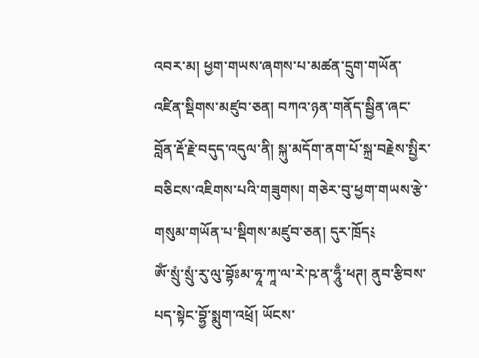འབར་མ། ཕྱག་གཡས་ཞགས་པ་མཚན་དྲུག་གཡོན་འཛིན་སྡིགས་མཛུབ་ཅན། བཀའ་ཉན་གནོད་སྦྱིན་ཞང་བློན་རྡོ་རྗེ་བདུད་འདུལ་ནི། སྐུ་མདོག་ནག་པོ་སྐྲ་བརྗེས་སྤྱིར་བཅིངས་འཇིགས་པའི་གཟུགས། གཅེར་བུ་ཕྱག་གཡས་རྩེ་གསུམ་གཡོན་པ་སྡིགས་མཛུབ་ཅན། དུར་ཁྲོད༴
ཨོཾ་སྲུཾ་སྲུཾ་རུ་ལུ་བྷོཿམ་ཧཱ་ཀཱ་ལ་རེ་ཥ་ན་ཧཱུྃ་ཕཊ། ནུབ་རྩིབས་པད་སྟེང་བྷྱོ་སྨུག་འཕྲོ། ཡོངས་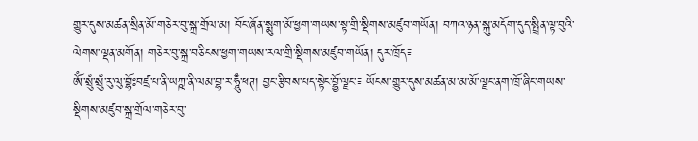གྱུར་དུས་མཚན་སྲིན་མོ་གཅེར་བུ་སྐྲ་གྲོལ་མ། བོང་ཞོན་སྨུག་མོ་ཕྱག་གཡས་སྟ་གྲི་སྡིགས་མཛུབ་གཡོན། བཀའ་ཉན་སྐུ་མདོག་དུད་སྤྲིན་ལྟ་བུའི་ལེགས་ལྡན་མགོན། གཅེར་བུ་སྐྲ་བཅིངས་ཕྱག་གཡས་རལ་གྲི་སྡིགས་མཛུབ་གཡོན། དུར་ཁྲོད༴
ཨོཾ་སྲུཾ་སྲུཾ་རུ་ལུ་བྷོཿབཛྲ་པ་ནི་ཡཀྵ་ནི་ལམ་བྷ་ར་ཧཱུྃ་ཕཊ། བྱང་རྩིབས་པད་སྟེང་བྷྱོ་ལྗང་༴ ཡོངས་གྱུར་དུས་མཚན་མ་མ་མོ་ལྗང་ནག་ཁྲོ་ཞིང་གཡས་སྡིགས་མཛུབ་སྐྲ་གྲོལ་གཅེར་བུ་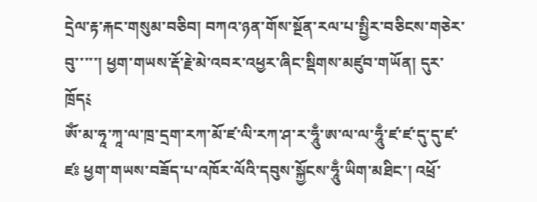དྲེལ་རྟ་རྐང་གསུམ་བཅིབ། བཀའ་ཉན་གོས་སྔོན་རལ་པ་སྤྱིར་བཅིངས་གཅེར་བུ་་་་་། ཕྱག་གཡས་རྡོ་རྗེ་མེ་འབར་འཕྱར་ཞིང་སྡིགས་མཛུབ་གཡོན། དུར་ཁྲོད༴
ཨོཾ་མ་ཧཱ་ཀཱ་ལ་ཁྲ་དྲག་རཀ་མོ་ཛ་ལི་རཀ་ཤ་ར་ཧཱུྃ་ཨ་ལ་ལ་ཧཱུྃ་ཛ་ཛ་དུ་དུ་ཛ་ཛཿ ཕྱག་གཡས་བཟོད་པ་འཁོར་ལོའི་དབུས་སྐྱོངས་ཧཱུྃ་ཡིག་མཐིང་། འཕྲོ་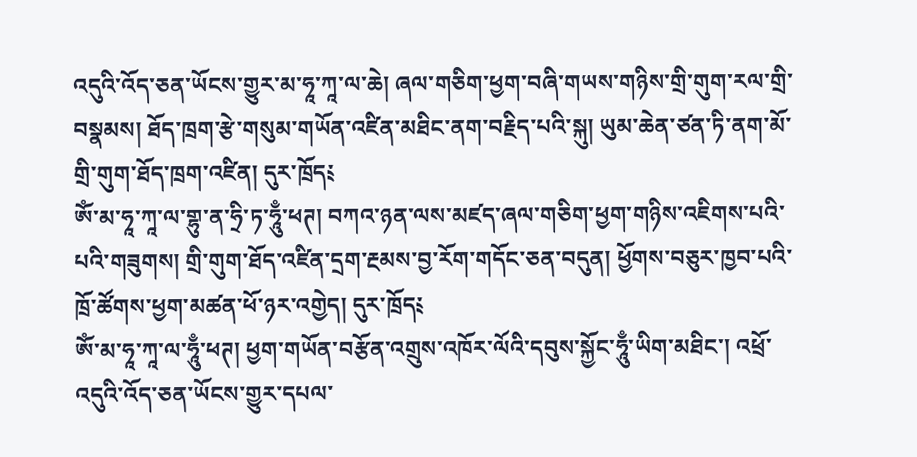འདུའི་འོད་ཅན་ཡོངས་གྱུར་མ་ཧཱ་ཀཱ་ལ་ཆེ། ཞལ་གཅིག་ཕྱག་བཞི་གཡས་གཉིས་གྲི་གུག་རལ་གྲི་བསྣམས། ཐོད་ཁྲག་རྩེ་གསུམ་གཡོན་འཛིན་མཐིང་ནག་བརྗིད་པའི་སྐུ། ཡུམ་ཆེན་ཙན་ཏི་ནག་མོ་གྲི་གུག་ཐོད་ཁྲག་འཛིན། དུར་ཁྲོད༴
ཨོཾ་མ་ཧཱ་ཀཱ་ལ་གྷུ་ན་ཧྲི་ཏ་ཧཱུྃ་ཕཊ། བཀའ་ཉན་ལས་མཛད་ཞལ་གཅིག་ཕྱག་གཉིས་འཇིགས་པའི་པའི་གཟུགས། གྲི་གུག་ཐོད་འཛིན་དྲག་རྔམས་བྱ་རོག་གདོང་ཅན་བདུན། ཕྱོགས་བཅུར་ཁྱབ་པའི་ཁྲོ་ཚོགས་ཕྱག་མཚན་ཕོ་ཉར་འགྱེད། དུར་ཁྲོད༴
ཨོཾ་མ་ཧཱ་ཀཱ་ལ་ཧཱུྃ་ཕཊ། ཕྱག་གཡོན་བརྩོན་འགྲུས་འཁོར་ལོའི་དབུས་སྐྱོང་ཧཱུྃ་ཡིག་མཐིང་། འཕྲོ་འདུའི་འོད་ཅན་ཡོངས་གྱུར་དཔལ་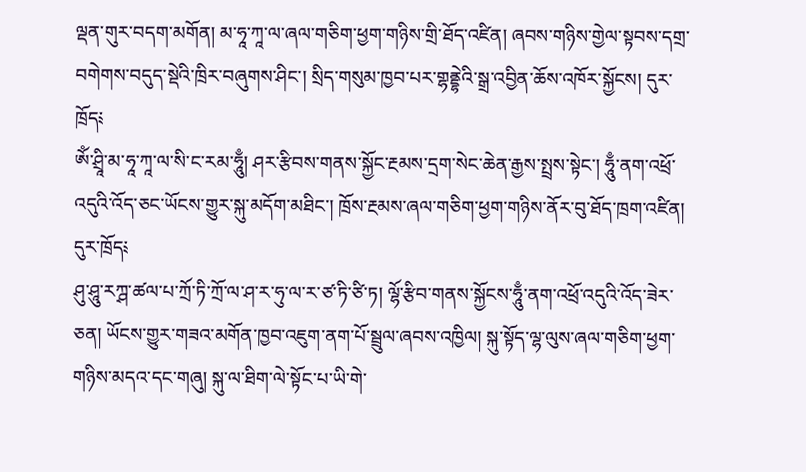ལྡན་གུར་བདག་མགོན། མ་ཧཱ་ཀཱ་ལ་ཞལ་གཅིག་ཕྱག་གཉིས་གྲི་ཐོད་འཛིན། ཞབས་གཉིས་གྱེལ་སྟབས་དགྲ་བགེགས་བདུད་སྡེའི་ཁྲིར་བཞུགས་ཤིང་། སྲིད་གསུམ་ཁྱབ་པར་གྷནྡྷེའི་སྒྲ་འབྱིན་ཆོས་འཁོར་སྐྱོངས། དུར་ཁྲོད༴
ཨོཾ་ཤྲཱི་མ་ཧཱ་ཀཱ་ལ་སི་ང་རམ་ཧཱུྃ། ཤར་རྩིབས་གནས་སྐྱོང་རྔམས་དྲག་སེང་ཆེན་རྒྱས་སྤྲས་སྟེང་། ཧཱུྃ་ནག་འཕྲོ་འདུའི་འོད་ཅང་ཡོངས་གྱུར་སྐུ་མདོག་མཐིང་། ཁྲོས་རྔམས་ཞལ་གཅིག་ཕྱག་གཉིས་ནོར་བུ་ཐོད་ཁྲག་འཛིན། དུར་ཁྲོད༴
ཤུ་ཤཱུ་རཀྴ་ཚལ་པ་ཀྲོ་ཏི་ཀྲོ་ལ་ཤ་ར་ཧུ་ལ་ར་ཙ་ཏི་ཙི་ཏ། ལྷོ་རྩིབ་གནས་སྐྱོངས་ཧཱུྃ་ནག་འཕྲོ་འདུའི་འོད་ཟེར་ཅན། ཡོངས་གྱུར་གཟའ་མགོན་ཁྱབ་འཇུག་ནག་པོ་སྦྲུལ་ཞབས་འཁྱིལ། སྐུ་སྟོད་ལྷ་ལུས་ཞལ་གཅིག་ཕྱག་གཉིས་མདའ་དང་གཞུ། སྐུ་ལ་ཐིག་ལེ་སྟོང་པ་ཡི་གེ་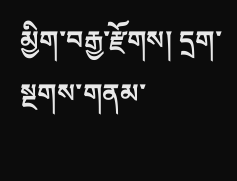མྱིག་བརྒྱ་རྫོགས། དྲག་སྔགས་གནམ་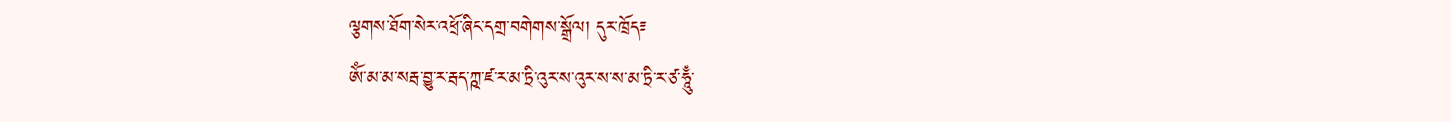ལྕགས་ཐོག་སེར་འཕྲོ་ཞིང་དགྲ་བགེགས་སྒྲོལ། དུར་ཁྲོད༴
ཨོཾ་མ་མ་སརྦ་བྱུ་ར་རྦད་ཀྵ་ཛ་ར་མ་ཏྲི་འུར་ས་འུར་ས་ས་མ་ཏྲི་ར་ཙ་ཧཱུྃ་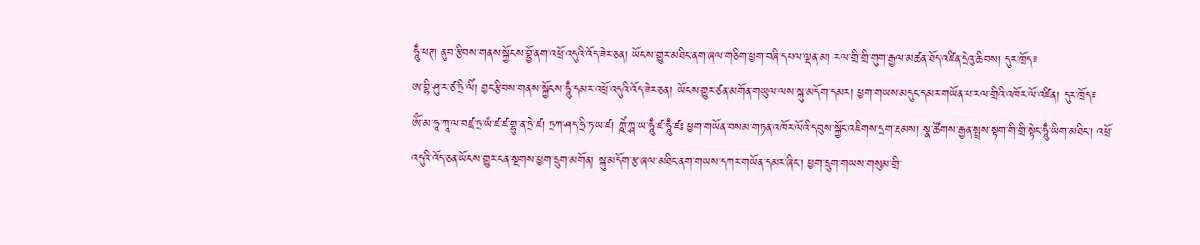ཧཱུྃ་ཕཊ། ནུབ་རྩིབས་གནས་སྐྱོངས་བྷྱོ་ནག་འཕྲོ་འདུའི་འོད་ཟེར་ཅན། ཡོངས་གྱུར་མཐིང་ནག་ཞལ་གཅིག་ཕྱག་བཞི་དཔལ་ལྡན་མ། རལ་གྲི་གྲི་གུག་རྒྱལ་མཚན་ཐོད་འཛིན་དྲེའུ་ཆིབས། དུར་ཁྲོད༴
ཨ་བྷི་ཤུ་ར་ཙ་ཏྲི་ལིཾ། བྱང་རྩིབས་གནས་སྐྱོངས་ཧཱུྃ་དམར་འཕྲོ་འདུའི་འོད་ཟེར་ཅན། ཡོངས་གྱུར་ཙན་མགོན་གཡུལ་ལས་སྐུ་མདོག་དམར། ཕྱག་གཡས་མདུང་དམར་གཡོན་པ་རལ་གྲིའི་འཁོར་ལོ་འཛིན། དུར་ཁྲོད༴
ཨོཾ་མ་ཧཱ་ཀཱ་ལ་བཛྲ་ཏྲ་ཡཾ་ཛ་ཛ་གྷུ་ན་ཏྲེ་ཛ། ཏྲཀ་ཤད་ཧྲི་ཏ་ཡ་ཛ། ཀྵེཾ་ཀྴ་ཡ་ཧཱུྃ་ཛ་ཧཱུྃ་ཛཿ ཕྱག་གཡོན་བསམ་གཏན་འཁོར་ལོའི་དབུས་སྐྱོང་འཇིགས་དྲག་རྔམས། སྣ་ཚོགས་རྒྱན་སྤྲས་སྟག་གི་གྲི་སྟེང་ཧཱུྃ་ཡིག་མཐིང་། འཕྲོ་འདུའི་འོད་ཅན་ཡོངས་གྱུར་ངན་སྔགས་ཕྱག་དྲུག་མགོན། སྐུ་མདོག་རྩ་ཞལ་མཐིང་ནག་གཡས་དཀར་གཡོན་དམར་ཞིང་། ཕྱག་དྲུག་གཡས་གསུམ་གྲི་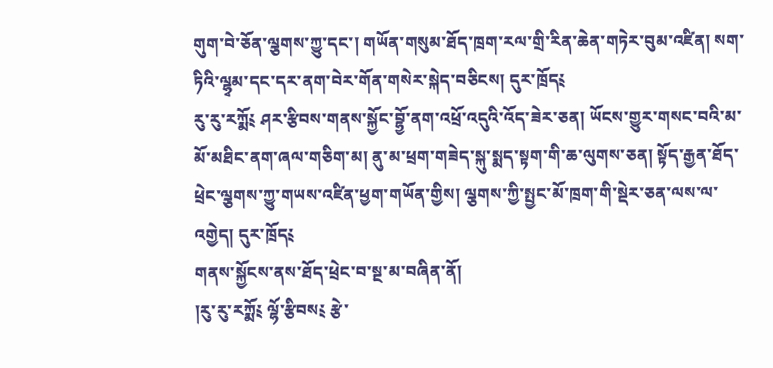གུག་བེ་ཅོན་ལྕགས་ཀྱུ་དང་། གཡོན་གསུམ་ཐོད་ཁྲག་རལ་གྲི་རིན་ཆེན་གཏེར་བུམ་འཛིན། སག་ཏིའི་ལྷྭམ་དང་དར་ནག་བེར་གོན་གསེར་སྐེད་བཅིངས། དུར་ཁྲོད༴
རུ་རུ་རཀྨོ༴ ཤར་རྩིབས་གནས་སྐྱོང་བྷྱོ་ནག་འཕྲོ་འདུའི་འོད་ཟེར་ཅན། ཡོངས་གྱུར་གསང་བའི་མ་མོ་མཐིང་ནག་ཞལ་གཅིག་མ། ནུ་མ་ཕྲག་གཟེད་སྐུ་སྨད་སྟག་གི་ཆ་ལུགས་ཅན། སྟོད་རྒྱན་ཐོད་ཕྲེང་ལྕགས་ཀྱུ་གཡས་འཛིན་ཕྱག་གཡོན་གྱིས། ལྕགས་ཀྱི་སྤྱང་མོ་ཁྲག་གི་སྡེར་ཅན་ལས་ལ་འགྱེད། དུར་ཁྲོད༴
གནས་སྐྱོངས་ནས་ཐོད་ཕྲེང་བ་སྔ་མ་བཞིན་ནོ།
།རུ་རུ་རཀྨོ༴ ལྷོ་རྩིབས༴ རྩེ་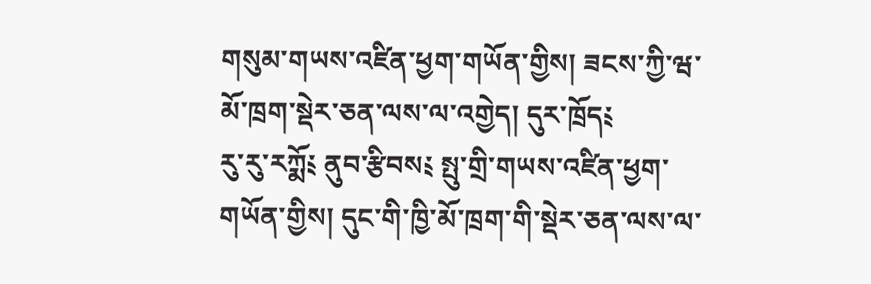གསུམ་གཡས་འཛིན་ཕྱག་གཡོན་གྱིས། ཟངས་ཀྱི་ཝ་མོ་ཁྲག་སྡེར་ཅན་ལས་ལ་འགྱེད། དུར་ཁྲོད༴
རུ་རུ་རཀྨོ༴ ནུབ་རྩིབས༴ སྤུ་གྲི་གཡས་འཛིན་ཕྱག་གཡོན་གྱིས། དུང་གི་ཁྱི་མོ་ཁྲག་གི་སྡེར་ཅན་ལས་ལ་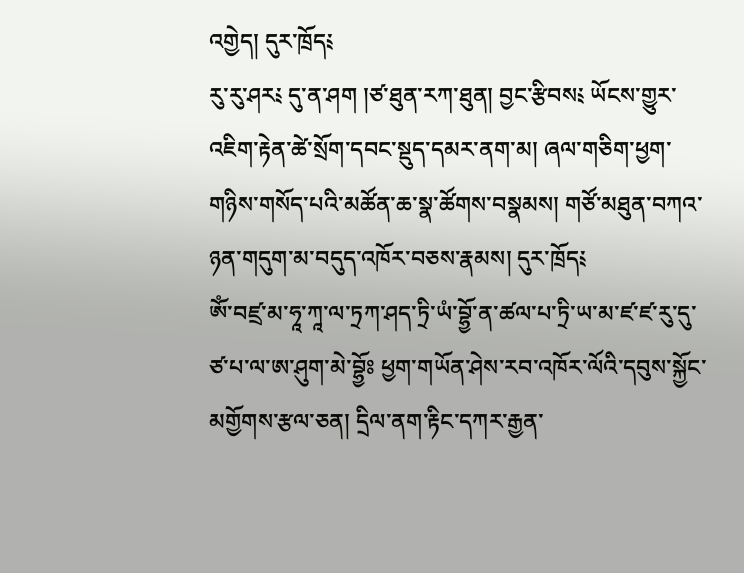འགྱེད། དུར་ཁྲོད༴
རུ་རུ་ཤར༴ དུ་ན་ཤག །ཙ་ཐུན་རཀ་ཐུན། བྱང་རྩིབས༴ ཡོངས་གྱུར་འཇིག་རྟེན་ཚེ་སྲོག་དབང་སྡུད་དམར་ནག་མ། ཞལ་གཅིག་ཕྱག་གཉིས་གསོད་པའི་མཚོན་ཆ་སྣ་ཚོགས་བསྣམས། གཙོ་མཐུན་བཀའ་ཉན་གདུག་མ་བདུད་འཁོར་བཅས་རྣམས། དུར་ཁྲོད༴
ཨོཾ་བཛྲ་མ་ཧཱ་ཀཱ་ལ་ཏྲཀ་ཤད་ཏྲི་ཡཾ་བྷྱོ་ན་ཚལ་པ་ཏྲི་ཡ་མ་ཛ་ཛ་རུ་དུ་ཙ་པ་ལ་ཨ་ཤུག་མེ་བྷྱོཿ ཕྱག་གཡོན་ཤེས་རབ་འཁོར་ལོའི་དབུས་སྐྱོང་མགྱོགས་རྩལ་ཅན། དྲིལ་ནག་རྟིང་དཀར་རྒྱན་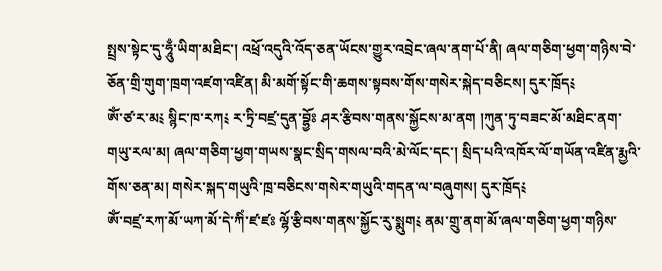སྤྲས་སྟེང་དུ་ཧཱུྃ་ཡིག་མཐིང་། འཕྲོ་འདུའི་འོད་ཅན་ཡོངས་གྱུར་འབྲེང་ཞལ་ནག་པོ་ནི། ཞལ་གཅིག་ཕྱག་གཉིས་བེ་ཅོན་གྲི་གུག་ཁྲག་འཛག་འཛིན། མི་མགོ་སྟོང་གི་ཆགས་སྟབས་གོས་གསེར་སྐེད་བཅིངས། དུར་ཁྲོད༴
ཨོཾ་ཙ་ར་མ༴ སྙིང་ཁ་རཀ༴ ར་ཏྲི་བཛྲ་དུན་བྷྱོཿ ཤར་རྩིབས་གནས་སྐྱོངས་མ་ནག །ཀུན་ཏུ་བཟང་མོ་མཐིང་ནག་གཡུ་རལ་མ། ཞལ་གཅིག་ཕྱག་གཡས་སྣང་སྲིད་གསལ་བའི་མེ་ལོང་དང་། སྲིད་པའི་འཁོར་ལོ་གཡོན་འཛིན་རྨྱའི་གོས་ཅན་མ། གསེར་སྐད་གཡུའི་ཁྲ་བཅིངས་གསེར་གཡུའི་གདན་ལ་བཞུགས། དུར་ཁྲོད༴
ཨོཾ་བཛྲ་རཀ་མོ་ཡཀ་མོ་དེ་ཀིཾ་ཛ་ཛཿ ལྷོ་རྩིབས་གནས་སྐྱོང་རུ་སྨུག༴ ནམ་གྲུ་ནག་མོ་ཞལ་གཅིག་ཕྱག་གཉིས་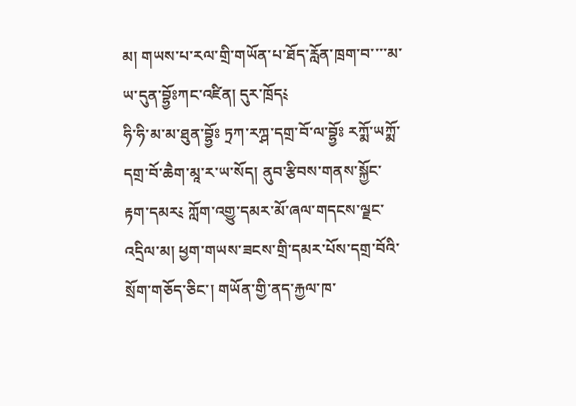མ། གཡས་པ་རལ་གྲི་གཡོན་པ་ཐོད་རློན་ཁྲག་བ་་་་མ་ཡ་དུན་བྷྱོཿཀང་འཛིན། དུར་ཁྲོད༴
ཧི་ཧི་མ་མ་ཐུན་བྷྱོཿ ཏྲཀ་རཀྴ་དགྲ་བོ་ལ་བྷྱོཿ རཀྨོ་ཡཀྨོ་དགྲ་བོ་ཆཻག་མཱ་ར་ཡ་སོད། ནུབ་རྩིབས་གནས་སྐྱོང་རྟག་དམར༴ ཀློག་འགྱུ་དམར་མོ་ཞལ་གདངས་ལྗང་འདྲིལ་མ། ཕྱག་གཡས་ཟངས་གྲི་དམར་པོས་དགྲ་བོའི་སྲོག་གཅོད་ཅིང་། གཡོན་གྱི་ནད་རྐྱལ་ཁ་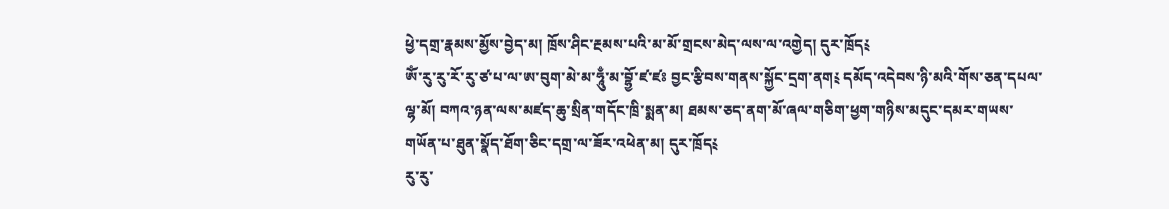ཕྱེ་དགྲ་རྣམས་མྱོས་བྱེད་མ། ཁྲོས་ཤིང་རྔམས་པའི་མ་མོ་གྲངས་མེད་ལས་ལ་འགྱེད། དུར་ཁྲོད༴
ཨོཾ་རུ་རུ་རོ་རུ་ཙ་པ་ལ་ཨ་བུག་མེ་མ་ཧཱུྃ་མ་བྷྱོ་ཛ་ཛཿ བྱང་རྩིབས་གནས་སྐྱོང་དྲག་ནག༴ དམོད་འདེབས་ཉི་མའི་གོས་ཅན་དཔལ་ལྷ་མོ། བཀའ་ཉན་ལས་མཛད་ཆུ་སྲིན་གདོང་ཁྲི་སྨན་མ། ཐམས་ཅད་ནག་མོ་ཞལ་གཅིག་ཕྱག་གཉིས་མདུང་དམར་གཡས་གཡོན་པ་ཐུན་སྣོད་ཐོག་ཅིང་དགྲ་ལ་ཟོར་འཕེན་མ། དུར་ཁྲོད༴
རུ་རུ་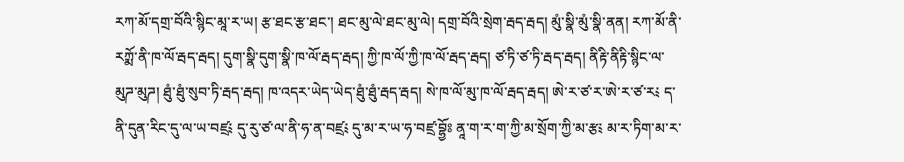རཀ་མོ་དགྲ་བོའི་སྙིང་མཱ་ར་ཡ། རྩ་ཐང་རྩ་ཐང་། ཐང་མུ་ལེ་ཐང་མུ་ལེ། དགྲ་བོའི་སྲེག་རྦད་རྦད། མུཾ་སྣི་མུཾ་སྣི་ནན། རཀ་མོ་ནི་རཀྨོ་ནི་ཁ་ལོ་རྦད་རྦད། དུག་སྣི་དུག་སྣི་ཁ་ལོ་རྦད་རྦད། ཀྱི་ཁ་ལོ་ཀྱི་ཁ་ལོ་རྦད་རྦད། ཙ་ཏི་ཙ་ཏི་རྦད་རྦད། ནིརྟི་ནིརྟི་སྙིང་ལ་མུཌ་མུཌ། ཐུཾ་ཐུཾ་སུབ་ཏི་རྦད་རྦད། ཁ་འདར་ཡེད་ཡེད་ཐུཾ་ཐུཾ་རྦད་རྦད། སེ་ཁ་ལོ་མུ་ཁ་ལོ་རྦད་རྦད། ཨེ་ར་ཙ་ར་ཨེ་ར་ཙ་ར༴ ད་ནི་དུན་རིང་དུ་ལ་ཡ་བཛྲ༴ དུ་རུ་ཙ་ལ་ནི་ཧ་ན་བཛྲ༴ དུ་མ་ར་ཡ་ཧ་བཛྲ་བྷྱོཿ ནཱ་ག་ར་ག་ཀྱི་མ་སྲོག་ཀྱི་མ་རྩ༴ མ་ར་ཏིག་མ་ར་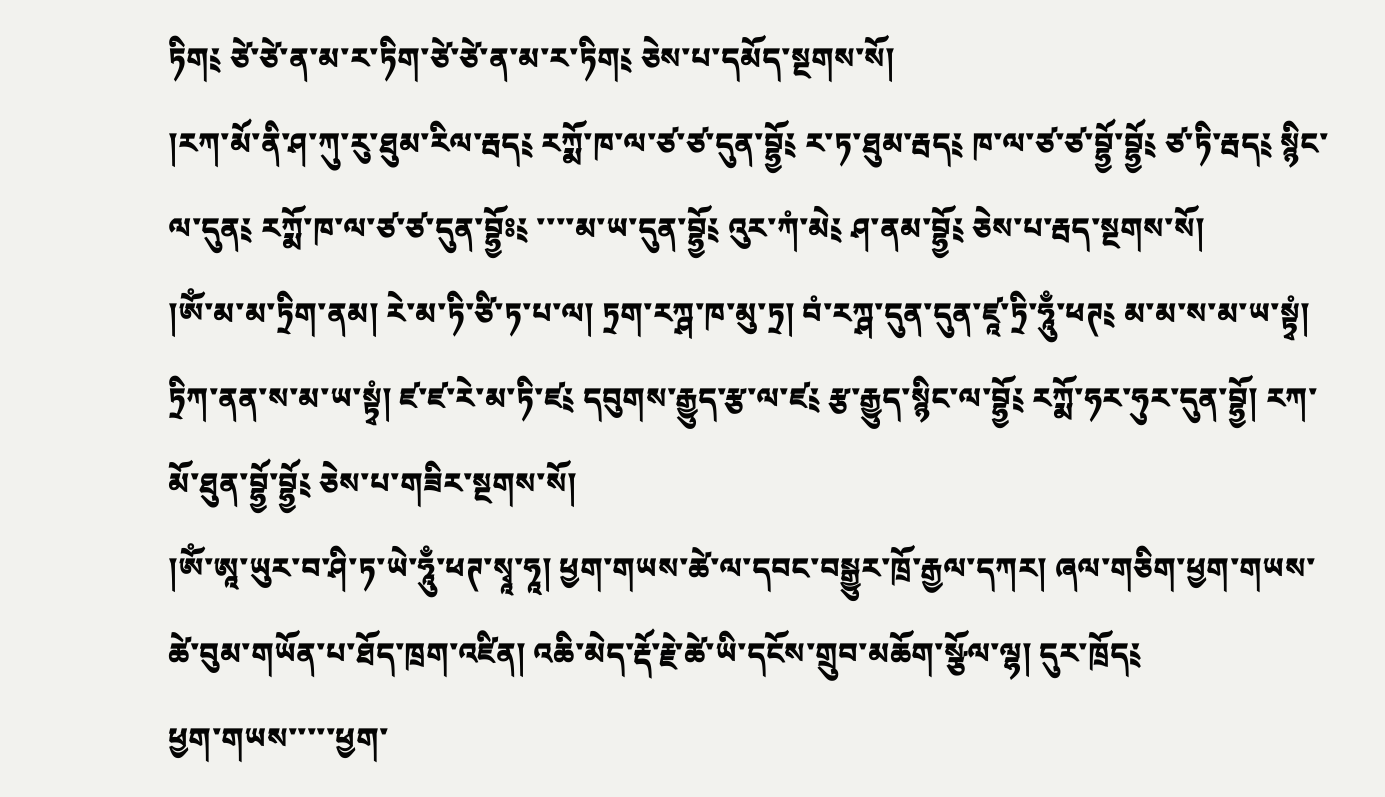ཏིག༴ ཙེ་ཙེ་ན་མ་ར་ཏིག་ཙེ་ཙེ་ན་མ་ར་ཏིག༴ ཅེས་པ་དམོད་སྔགས་སོ།
།རཀ་མོ་ནི་ཤ་ཀུ་རུ་ཐུམ་རིལ་རྦད༴ རཀྨོ་ཁ་ལ་ཙ་ཙ་དུན་བྷྱོ༴ ར་ཏ་ཐུམ་རྦད༴ ཁ་ལ་ཙ་ཙ་བྷྱོ་བྷྱོ༴ ཙ་ཏི་རྦད༴ སྙིང་ལ་དུན༴ རཀྨོ་ཁ་ལ་ཙ་ཙ་དུན་བྷྱོཿ༴ ་་་་མ་ཡ་དུན་བྷྱོ༴ འུར་ཀཾ་མེ༴ ཤ་ནམ་བྷྱོ༴ ཅེས་པ་རྦད་སྔགས་སོ།
།ཨོཾ་མ་མ་ཏྲིག་ནམ། རེ་མ་ཏི་ཙི་ཏ་པ་ལ། ཏྲག་རཀྴ་ཁ་མུ་ཏྲ། བཾ་རཀྴ་དུན་དུན་ཛཱ་ཏྲི་ཧཱུྃ་ཕཊ༴ མ་མ་ས་མ་ཡ་སྟྭཾ། ཏྲིཀ་ནན་ས་མ་ཡ་སྟྭཾ། ཛ་ཛ་རེ་མ་ཏི་ཛ༴ དབུགས་རྒྱུད་རྩ་ལ་ཛ༴ རྩ་རྒྱུད་སྙིང་ལ་བྷྱོ༴ རཀྨོ་ཧར་ཧུར་དུན་བྷྱོ། རཀ་མོ་ཐུན་བྷྱོ་བྷྱོ༴ ཅེས་པ་གཟིར་སྔགས་སོ།
།ཨོཾ་ཨཱ་ཡུར་བ་ཤི་ཏ་ཡེ་ཧཱུྃ་ཕཊ་སྭཱ་ཧཱ། ཕྱག་གཡས་ཚེ་ལ་དབང་བསྒྱུར་ཁྲོ་རྒྱལ་དཀར། ཞལ་གཅིག་ཕྱག་གཡས་ཚེ་བུམ་གཡོན་པ་ཐོད་ཁྲག་འཛིན། འཆི་མེད་རྡོ་རྗེ་ཚེ་ཡི་དངོས་གྲུབ་མཆོག་སྩོལ་ལྷ། དུར་ཁྲོད༴
ཕྱག་གཡས་་་་་ཕྱག་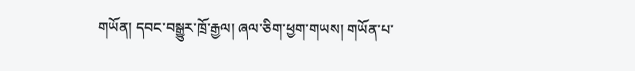གཡོན། དབང་བསྒྱུར་ཁྲོ་རྒྱལ། ཞལ་ཅིག་ཕྱག་གཡས། གཡོན་པ་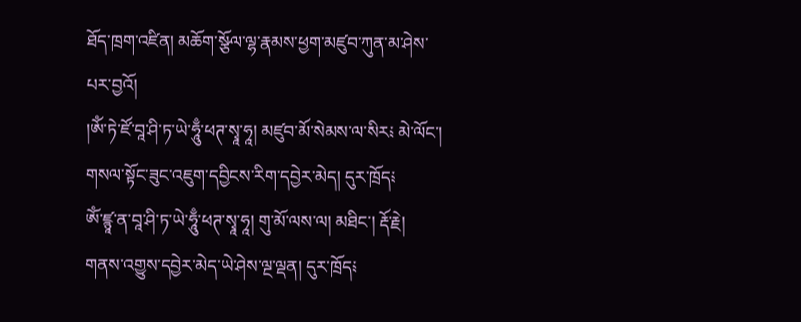ཐོད་ཁྲག་འཛིན། མཆོག་སྩོལ་ལྷ་རྣམས་ཕྱག་མཛུབ་ཀུན་མ་ཤེས་པར་བྱའོ།
།ཨོཾ་ཏེ་ཛོ་བཱ་ཤི་ཏ་ཡེ་ཧཱུྃ་ཕཊ་སྭཱ་ཧཱ། མཛུབ་མོ་སེམས་ལ་སིར༴ མེ་ལོང་། གསལ་སྟོང་ཟུང་འཇུག་དབྱིངས་རིག་དབྱེར་མེད། དུར་ཁྲོད༴
ཨོཾ་ཛྙཱ་ན་བཱ་ཤི་ཏ་ཡེ་ཧཱུྃ་ཕཊ་སྭཱ་ཧཱ། གུ་མོ་ལས་ལ། མཐིང་། རྡོ་རྗེ། གནས་འགྱུས་དབྱེར་མེད་ཡེ་ཤེས་ལྔ་ལྡན། དུར་ཁྲོད༴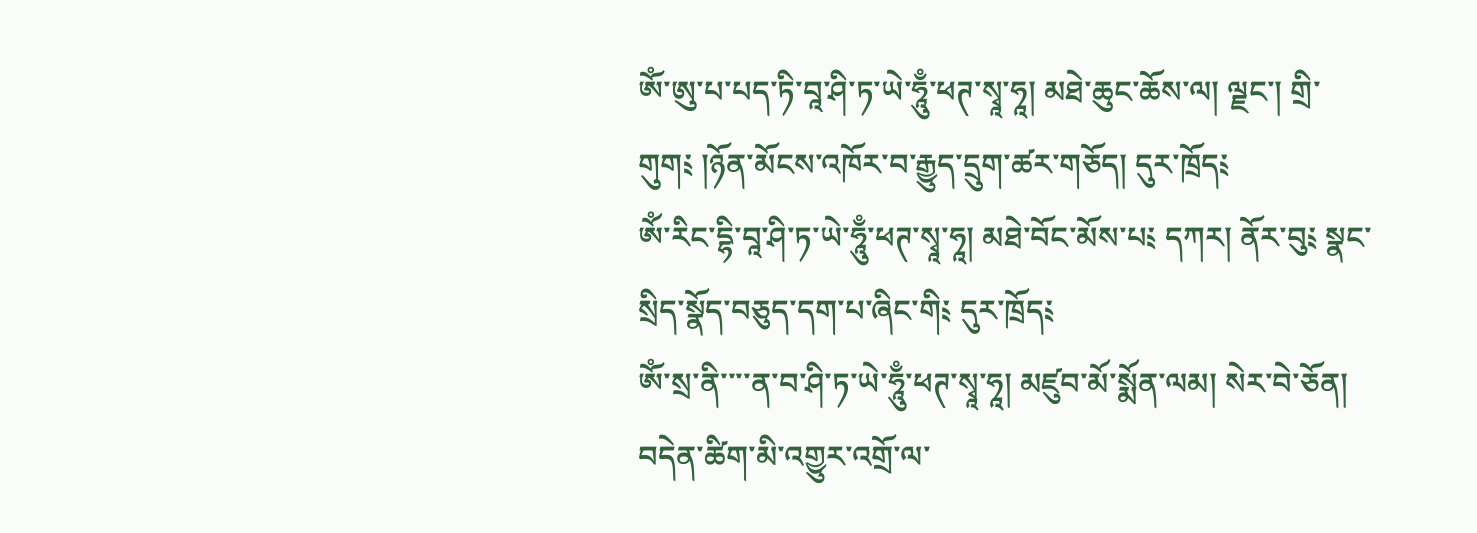ཨོཾ་ཨུ་པ་པད་ཏི་བཱ་ཤི་ཏ་ཡེ་ཧཱུྃ་ཕཊ་སྭཱ་ཧཱ། མཐེ་ཆུང་ཆོས་ལ། ལྗང་། གྲི་གུག༴ །ཉོན་མོངས་འཁོར་བ་རྒྱུད་དྲུག་ཚར་གཅོད། དུར་ཁྲོད༴
ཨོཾ་རིང་དྷི་བཱ་ཤི་ཏ་ཡེ་ཧཱུྃ་ཕཊ་སྭཱ་ཧཱ། མཐེ་བོང་མོས་པ༴ དཀར། ནོར་བུ༴ སྣང་སྲིད་སྣོད་བཅུད་དག་པ་ཞིང་གི༴ དུར་ཁྲོད༴
ཨོཾ་སྲ་ནི་་་་ན་བ་ཤི་ཏ་ཡེ་ཧཱུྃ་ཕཊ་སྭཱ་ཧཱ། མཛུབ་མོ་སྨོན་ལམ། སེར་བེ་ཅོན། བདེན་ཚིག་མི་འགྱུར་འགྲོ་ལ་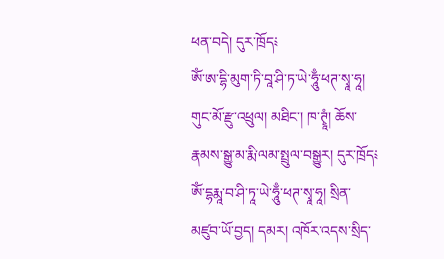ཕན་བདེ། དུར་ཁྲོད༴
ཨོཾ་ཨ་དྷི་མུག་ཏི་བཱ་ཤི་ཏ་ཡེ་ཧཱུྃ་ཕཊ་སྭཱ་ཧཱ། གུང་མོ་རྫུ་འཕྲུལ། མཐིང་། ཁ་ཊྭཱཾ། ཆོས་རྣམས་སྒྱུ་མ་རྨི་ལམ་སྤྲུལ་བསྒྱུར། དུར་ཁྲོད༴
ཨོཾ་དྷརྨཱ་བ་ཤི་ཏཱ་ཡེ་ཧཱུྃ་ཕཊ་སྭཱ་ཧཱ། སྲིན་མཛུབ་ཡོ་བྱད། དམར། འཁོར་འདས་སྲིད་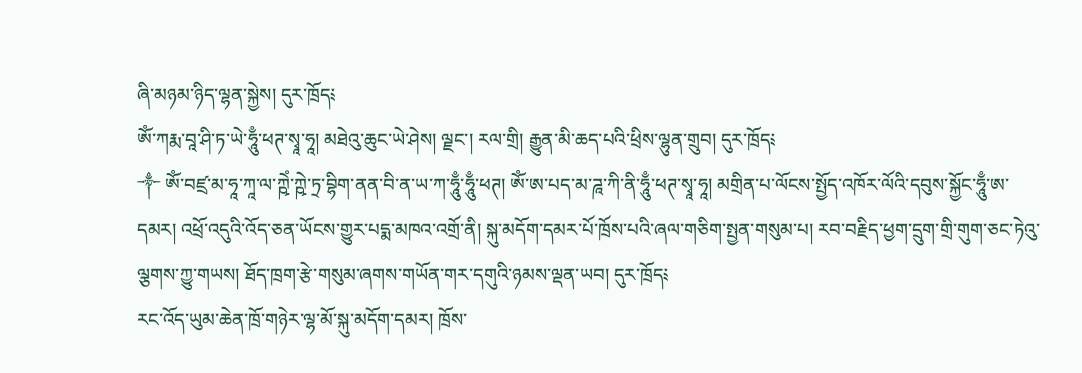ཞི་མཉམ་ཉིད་ལྷན་སྐྱེས། དུར་ཁྲོད༴
ཨོཾ་ཀརྨ་བཱ་ཤི་ཏ་ཡེ་ཧཱུྃ་ཕཊ་སྭཱ་ཧཱ། མཐེའུ་ཆུང་ཡེ་ཤེས། ལྗང་། རལ་གྲི། རྒྱུན་མི་ཆད་པའི་ཕྲིས་ལྷུན་གྲུབ། དུར་ཁྲོད༴
༒ ཨོཾ་བཛྲ་མ་ཧཱ་ཀཱ་ལ་ཀྵེཾ་ཀྵེ་ཏྲ་བྷིག་ནན་བི་ན་ཡ་ཀ་ཧཱུྃ་ཧཱུྃ་ཕཊ། ཨོཾ་ཨ་པད་མ་ཌཱ་ཀི་ནི་ཧཱུྃ་ཕཊ་སྭཱ་ཧཱ། མགྲིན་པ་ལོངས་སྤྱོད་འཁོར་ལོའི་དབུས་སྐྱོང་ཧཱུྃ་ཨ་དམར། འཕྲོ་འདུའི་འོད་ཅན་ཡོངས་གྱུར་པདྨ་མཁའ་འགྲོ་ནི། སྐུ་མདོག་དམར་པོ་ཁྲོས་པའི་ཞལ་གཅིག་སྤྱན་གསུམ་པ། རབ་བརྗིད་ཕྱག་དྲུག་གྲི་གུག་ཅང་ཏེའུ་ལྕགས་ཀྱུ་གཡས། ཐོད་ཁྲག་རྩེ་གསུམ་ཞགས་གཡོན་གར་དགུའི་ཉམས་ལྡན་ཡབ། དུར་ཁྲོད༴
རང་འོད་ཡུམ་ཆེན་ཁྲོ་གཉེར་ལྷ་མོ་སྐུ་མདོག་དམར། ཁྲོས་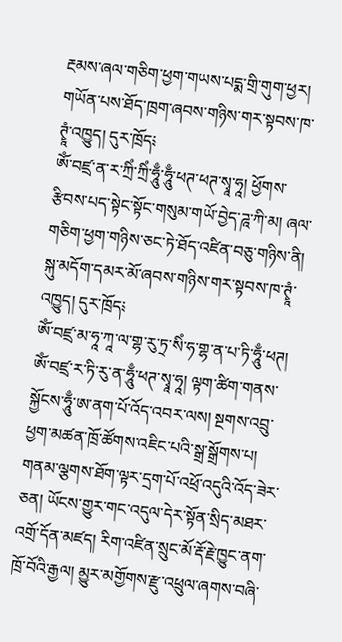རྔམས་ཞལ་གཅིག་ཕྱག་གཡས་པདྨ་གྲི་གུག་ཕྱར། གཡོན་པས་ཐོད་ཁྲག་ཞབས་གཉིས་གར་སྟབས་ཁ་ཊྭཱཾ་འཁྱུད། དུར་ཁྲོད༴
ཨོཾ་བཛྲ་ན་ར་ཀྲིཾ་ཀྲིཾ་ཧཱུྃ་ཧཱུྃ་ཕཊ་ཕཊ་སྭཱ་ཧཱ། ཕྱོགས་རྩིབས་པད་སྟེང་སྟོང་གསུམ་གཡོ་བྱེད་ཌཱ་ཀི་མ། ཞལ་གཅིག་ཕྱག་གཉིས་ཅང་ཏེ་ཐོད་འཛིན་བཅུ་གཉིས་ནི། སྐུ་མདོག་དམར་མོ་ཞབས་གཉིས་གར་སྟབས་ཁ་ཊྭཱཾ་འཁྱུད། དུར་ཁྲོད༴
ཨོཾ་བཛྲ་མ་ཧཱ་ཀཱ་ལ་གྷ་རུ་ཏྲ་སིཾ་ཧ་གྷ་ན་པ་ཏི་ཧཱུྃ་ཕཊ། ཨོཾ་བཛྲ་ར་ཏི་རུ་ན་ཧཱུྃ་ཕཊ་སྭཱ་ཧཱ། ལྟག་ཚིག་གནས་སྐྱོངས་ཧཱུྃ་ཨ་ནག་པོ་འོད་འབར་ལས། སྔགས་འབྲུ་ཕྱག་མཚན་ཁྲོ་ཚོགས་འཇིང་པའི་སྒྲ་སྒྲོགས་པ། གནམ་ལྕགས་ཐོག་ལྟར་དྲག་པོ་འཕྲོ་འདུའི་འོད་ཟེར་ཅན། ཡོངས་གྱུར་གང་འདུལ་དེར་སྟོན་སྲིད་མཐར་འགྲོ་དོན་མཛད། རིག་འཛིན་སྲུང་མོ་རྡོ་རྗེ་ཁྱུང་ནག་ཁྲོ་བོའི་རྒྱལ། མྱུར་མགྱོགས་རྫུ་འཕྲུལ་ཞགས་བཞི་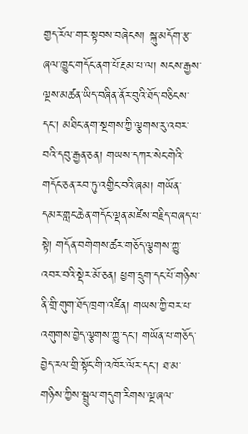གྱད་རོལ་གར་སྟབས་བཞེངས། སྐུ་མདོག་རྩ་ཞལ་ཁྱུང་གདོང་ནག་པོ་རྔམ་པ་ལ། སངས་རྒྱས་ལྔས་མཚན་ཡིད་བཞིན་ནོར་བུའི་ཐོད་བཅིངས་དང་། མཐིང་ནག་སྔགས་ཀྱི་ལྕགས་རུ་འབར་བའི་དབུ་རྒྱན་ཅན། གཡས་དཀར་སེང་གེའི་གདོང་ཅན་རབ་ཏུ་འགྱིང་བའི་ཞམ། གཡོན་དམར་གླང་ཆེན་གདོང་ལྡན་མཛེས་བརྗིད་བཞད་པ་སྟེ། གདོན་བགེགས་ཚར་གཅོད་ལྕགས་ཀྱུ་འབར་བའི་སྡེར་མོ་ཅན། ཕྱག་དྲུག་དང་པོ་གཉིས་ནི་གྲི་གུག་ཐོད་ཁྲག་འཛིན། གཡས་ཀྱི་བར་པ་འགུགས་བྱེད་ལྕགས་ཀྱུ་དང་། གཡོན་པ་གཅོད་བྱེད་རལ་གྲི་སྟོང་གི་འཁོར་ལོར་དང་། ཐ་མ་གཉིས་ཀྱིས་སྦྲུལ་གདུག་རིགས་ལྔ་ཞལ་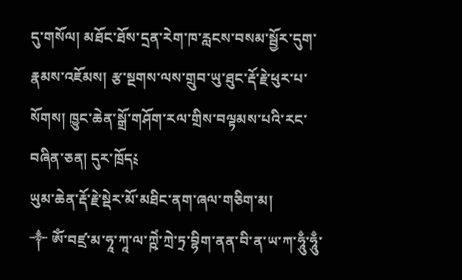དུ་གསོལ། མཐོང་ཐོས་དྲན་རེག་ཁ་རླངས་བསམ་སྦྱོར་དུག་རྣམས་འཇོམས། རྩ་སྔགས་ལས་གྲུབ་ཡུ་ཐུང་རྡོ་རྗེ་ཕུར་པ་སོགས། ཁྱུང་ཆེན་སྒྲོ་གཤོག་རལ་གྲིས་བལྟམས་པའི་རང་བཞིན་ཅན། དུར་ཁྲོད༴
ཡུམ་ཆེན་རྡོ་རྗེ་སྡེར་མོ་མཐིང་ནག་ཞལ་གཅིག་མ།
༒ ཨོཾ་བཛྲ་མ་ཧཱ་ཀཱ་ལ་ཀྵེཾ་ཀྲེ་ཏྲ་བྷིག་ནན་བི་ན་ཡ་ཀ་ཧཱུྃ་ཧཱུྃ་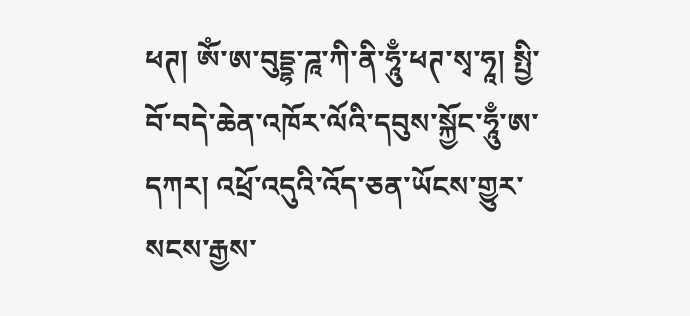ཕཊ། ཨོཾ་ཨ་བུདྡྷ་ཌཱ་ཀི་ནི་ཧཱུྃ་ཕཊ་སྭ་ཧཱ། སྤྱི་བོ་བདེ་ཆེན་འཁོར་ལོའི་དབུས་སྐྱོང་ཧཱུྃ་ཨ་དཀར། འཕྲོ་འདུའི་འོད་ཅན་ཡོངས་གྱུར་སངས་རྒྱས་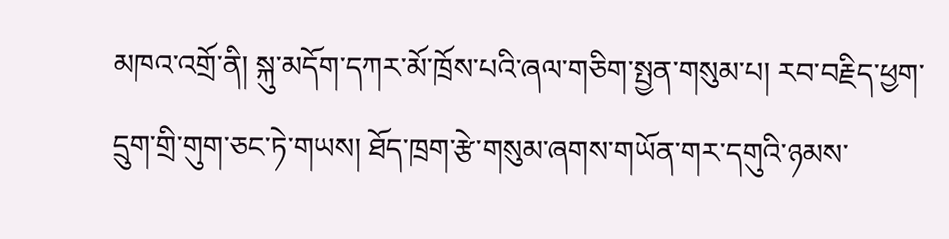མཁའ་འགྲོ་ནི། སྐུ་མདོག་དཀར་མོ་ཁྲོས་པའི་ཞལ་གཅིག་སྤྱན་གསུམ་པ། རབ་བརྗིད་ཕྱག་དྲུག་གྲི་གུག་ཅང་ཏེ་གཡས། ཐོད་ཁྲག་རྩེ་གསུམ་ཞགས་གཡོན་གར་དགུའི་ཉམས་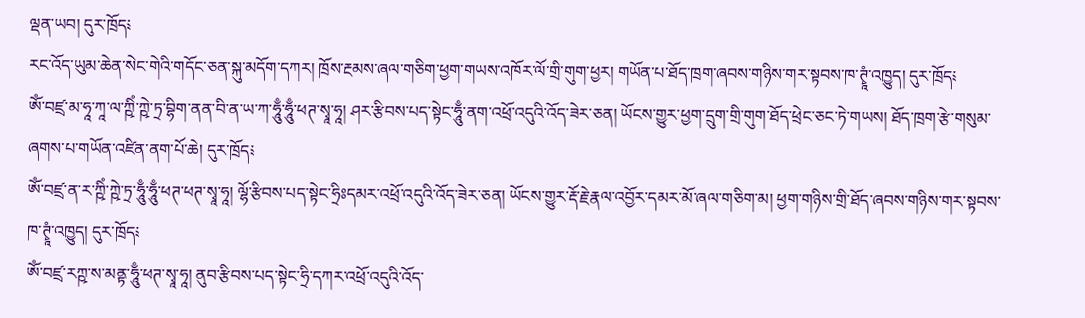ལྡན་ཡབ། དུར་ཁྲོད༴
རང་འོད་ཡུམ་ཆེན་སེང་གེའི་གདོང་ཅན་སྐུ་མདོག་དཀར། ཁྲོས་རྔམས་ཞལ་གཅིག་ཕྱག་གཡས་འཁོར་ལོ་གྲི་གུག་ཕྱར། གཡོན་པ་ཐོད་ཁྲག་ཞབས་གཉིས་གར་སྟབས་ཁ་ཊྭཱཾ་འཁྱུད། དུར་ཁྲོད༴
ཨོཾ་བཛྲ་མ་ཧཱ་ཀཱ་ལ་ཀྵིཾ་ཀྵེ་ཏྲ་བྷིག་ནན་བི་ན་ཡ་ཀ་ཧཱུྃ་ཧཱུྃ་ཕཊ་སྭཱ་ཧཱ། ཤར་རྩིབས་པད་སྟེང་ཧཱུྃ་ནག་འཕྲོ་འདུའི་འོད་ཟེར་ཅན། ཡོངས་གྱུར་ཕྱག་དྲུག་གྲི་གུག་ཐོད་ཕྲེང་ཅང་ཏེ་གཡས། ཐོད་ཁྲག་རྩེ་གསུམ་ཞགས་པ་གཡོན་འཛིན་ནག་པོ་ཆེ། དུར་ཁྲོད༴
ཨོཾ་བཛྲ་ན་ར་ཀྵིཾ་ཀྵེ་ཏྲ་ཧཱུྃ་ཧཱུྃ་ཕཊ་ཕཊ་སྭཱ་ཧཱ། ལྷོ་རྩིབས་པད་སྟེང་ཧྲིཿདམར་འཕྲོ་འདུའི་འོད་ཟེར་ཅན། ཡོངས་གྱུར་རྡོ་རྗེ་རྣལ་འབྱོར་དམར་མོ་ཞལ་གཅིག་མ། ཕྱག་གཉིས་གྲི་ཐོད་ཞབས་གཉིས་གར་སྟབས་ཁ་ཊྭཱཾ་འཁྱུད། དུར་ཁྲོད༴
ཨོཾ་བཛྲ་རཀྵ་ས་མནྟ་ཧཱུྃ་ཕཊ་སྭཱ་ཧཱ། ནུབ་རྩིབས་པད་སྟེང་ཧྲི་དཀར་འཕྲོ་འདུའི་འོད་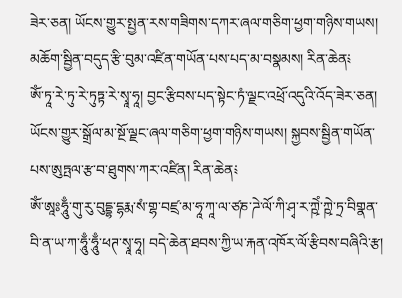ཟེར་ཅན། ཡོངས་གྱུར་སྤྱན་རས་གཟིགས་དཀར་ཞལ་གཅིག་ཕྱག་གཉིས་གཡས། མཆོག་སྦྱིན་བདུད་རྩི་བུམ་འཛིན་གཡོན་པས་པད་མ་བསྣམས། རིན་ཆེན༴
ཨོཾ་ཏཱ་རེ་ཏུ་རེ་ཏུཏྟ་རེ་སྭཱ་ཧཱ། བྱང་རྩིབས་པད་སྟེང་ཏཾ་ལྗང་འཕྲོ་འདུའི་འོད་ཟེར་ཅན། ཡོངས་གྱུར་སྒྲོལ་མ་སྔོ་ལྗང་ཞལ་གཅིག་ཕྱག་གཉིས་གཡས། སྐྱབས་སྦྱིན་གཡོན་པས་ཨུཏྤལ་རྩ་བ་ཐུགས་ཀར་འཛིན། རིན་ཆེན༴
ཨོཾ་ཨཱཿཧཱུྃ་གུ་རུ་བུདྡྷ་དྷརྨ་སཾ་གྷ་བཛྲ་མ་ཧཱ་ཀཱ་ལ་ཙཎ་ཌེ་ལོ་ཀི་ཤྭ་ར་ཀྵེཾ་ཀྵེ་ཏྲ་བིགྣན་བི་ན་ཡ་ཀ་ཧཱུྃ་ཧཱུྃ་ཕཊ་སྭཱ་ཧཱ། བདེ་ཆེན་ཐབས་ཀྱི་ཡ་རྐན་འཁོར་ལོ་རྩིབས་བཞིའི་རྩ།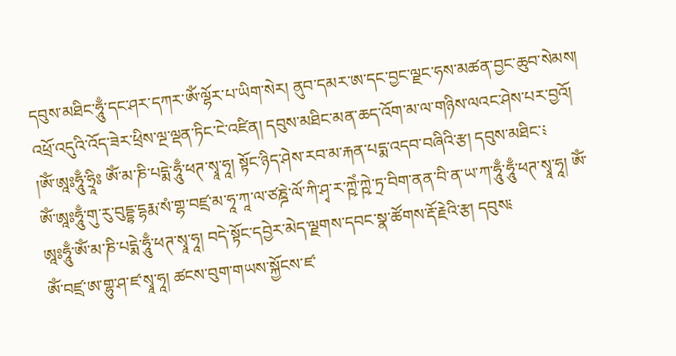དབུས་མཐིང་ཧཱུྃ་དང་ཤར་དཀར་ཨོཾ་ལྷོར་པ་ཡིག་སེར། ནུབ་དམར་ཨ་དང་བྱང་ལྗང་ཧས་མཚན་བྱང་ཆུབ་སེམས། འཕྲོ་འདུའི་འོད་ཟེར་ཕྲིས་ལྔ་ལྡན་ཏིང་ངེ་འཛིན། དབུས་མཐིང་མན་ཆད་འོག་མ་ལ་གཉིས་ལའང་ཤེས་པར་བྱའོ།
།ཨོཾ་ཨཱཿཧཱུྃ་ཧྲཱིཿ ཨོཾ་མ་ཎི་པདྨེ་ཧཱུྃ་ཕཊ་སྭཱ་ཧཱ། སྟོང་ཉིད་ཤེས་རབ་མ་རྐན་པདྨ་འདབ་བཞིའི་རྩ། དབུས་མཐིང་༴
ཨོཾ་ཨཱཿཧཱུྃ་གུ་རུ་བུདྡྷ་དྷརྨ་སཾ་གྷ་བཛྲ་མ་ཧཱ་ཀཱ་ལ་ཙཎྜེ་ལོ་ཀི་ཤྭ་ར་ཀྵེཾ་ཀྵེ་ཏྲ་བིག་ནན་བི་ན་ཡ་ཀ་ཧཱུྃ་ཧཱུྃ་ཕཊ་སྭཱ་ཧཱ། ཨོཾ་ཨཱཿཧཱུྃ་ཨོཾ་མ་ཎི་པདྨེ་ཧཱུྃ་ཕཊ་སྭཱ་ཧཱ། བདེ་སྟོང་དབྱེར་མེད་ལྗགས་དབང་སྣ་ཚོགས་རྡོ་རྗེའི་རྩ། དབུས༴
ཨོཾ་བཛྲ་ཨ་གྷུ་ཤ་ཛ་སྭཱ་ཧཱ། ཚངས་བུག་གཡས་སྐྱོངས་ཛ་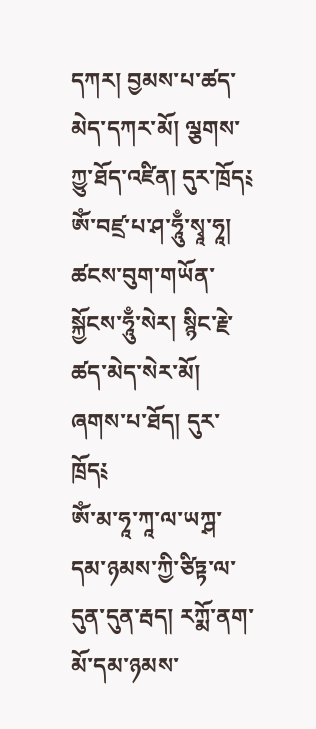དཀར། བྱམས་པ་ཚད་མེད་དཀར་མོ། ལྕགས་ཀྱུ་ཐོད་འཛིན། དུར་ཁྲོད༴
ཨོཾ་བཛྲ་པ་ཤ་ཧཱུྃ་སྭཱ་ཧཱ། ཚངས་བུག་གཡོན་སྐྱོངས་ཧཱུྃ་སེར། སྙིང་རྗེ་ཚད་མེད་སེར་མོ། ཞགས་པ་ཐོད། དུར་ཁྲོད༴
ཨོཾ་མ་ཧཱ་ཀཱ་ལ་ཡཀྴ་དམ་ཉམས་ཀྱི་ཙིཏྟ་ལ་དུན་དུན་རྦད། རཀྨོ་ནག་མོ་དམ་ཉམས་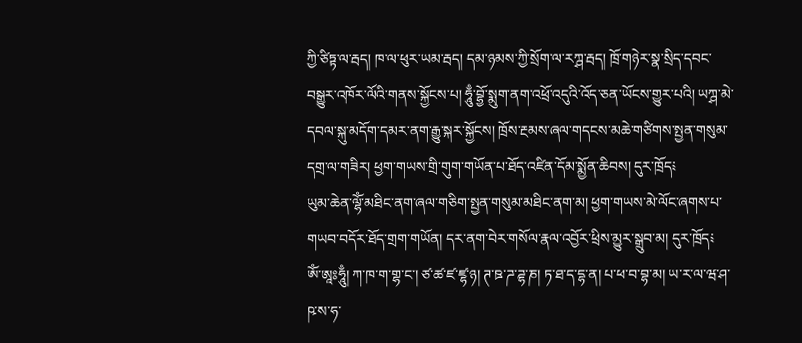ཀྱི་ཙིཏྟ་ལ་རྦད། ཁ་ལ་ཕུར་ཡམ་རྦད། དམ་ཉམས་ཀྱི་སྲོག་ལ་རཀྴ་རྦད། ཁྲོ་གཉེར་སྣ་སྲིད་དབང་བསྒྱུར་འཁོར་ལོའི་གནས་སྐྱོངས་པ། ཧཱུྃ་བྷྱོ་སྨུག་ནག་འཕྲོ་འདུའི་འོད་ཅན་ཡོངས་གྱུར་པའི། ཡཀྴ་མེ་དབལ་སྐུ་མདོག་དམར་ནག་རྒྱུ་སྐར་སྐྱོངས། ཁྲོས་རྔམས་ཞལ་གདངས་མཆེ་གཙིགས་སྤྱན་གསུམ་དགྲ་ལ་གཟིར། ཕྱག་གཡས་གྲི་གུག་གཡོན་པ་ཐོད་འཛིན་དོམ་སྨྱོན་ཆིབས། དུར་ཁྲོད༴
ཡུམ་ཆེན་ལྷོཾ་མཐིང་ནག་ཞལ་གཅིག་སྤྱན་གསུམ་མཐིང་ནག་མ། ཕྱག་གཡས་མེ་ལོང་ཞགས་པ་གཡབ་བདོར་ཐོད་གྲག་གཡོན། དར་ནག་བེར་གསོལ་རྣལ་འབྱོར་ཕྲིས་མྱུར་སྒྲུབ་མ། དུར་ཁྲོད༴
ཨོཾ་ཨཱཿཧཱུྃ། ཀ་ཁ་ག་གྷ་ང་། ཙ་ཚ་ཛ་ཛྷ་ཉ། ཊ་ཋ་ཌ་ཌྷ་ཎ། ཏ་ཐ་ད་དྷ་ན། པ་ཕ་བ་བྷ་མ། ཡ་ར་ལ་ཝ་ཤ་ཥ་ས་ཧ་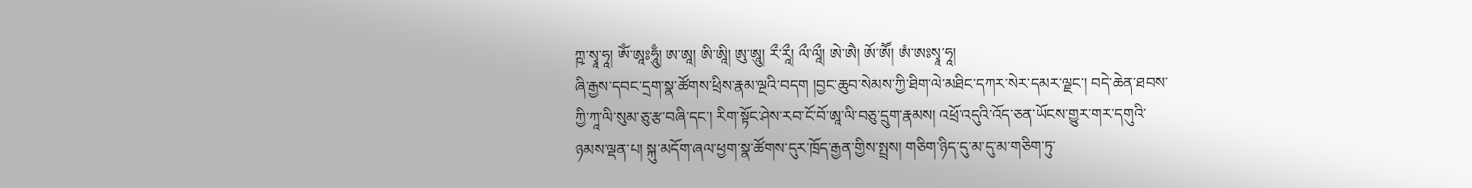ཀྵ་སྭཱ་ཧཱ། ཨོཾ་ཨཱཿཧཱུྃ། ཨ་ཨཱ། ཨི་ཨཱི། ཨུ་ཨཱུ། རྀ་རཱྀ། ལྀ་ལཱྀ། ཨེ་ཨཻ། ཨོ་ཨཽ། ཨཾ་ཨཿསྭཱ་ཧཱ།
ཞི་རྒྱས་དབང་དྲག་སྣ་ཚོགས་ཕྲིས་རྣམ་ལྔའི་བདག །བྱང་ཆུབ་སེམས་ཀྱི་ཐིག་ལེ་མཐིང་དཀར་སེར་དམར་ལྗང་། བདེ་ཆེན་ཐབས་ཀྱི་ཀཱ་ལི་སུམ་ཅུ་རྩ་བཞི་དང་། རིག་སྟོང་ཤེས་རབ་ངོ་བོ་ཨཱ་ལི་བཅུ་དྲུག་རྣམས། འཕྲོ་འདུའི་འོད་ཅན་ཡོངས་གྱུར་གར་དགུའི་ཉམས་ལྡན་པ། སྐུ་མདོག་ཞལ་ཕྱག་སྣ་ཚོགས་དུར་ཁྲོད་རྒྱན་གྱིས་སྤྲས། གཅིག་ཉིད་དུ་མ་དུ་མ་གཅིག་ཏུ་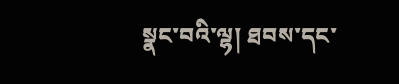སྣང་བའི་ལྷ། ཐབས་དང་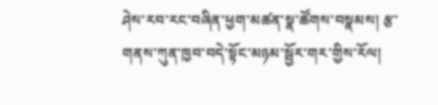ཤེས་རབ་རང་བཞིན་ཕྱག་མཚན་སྣ་ཚོགས་བསྣམས། རྩ་གནས་ཀུན་ཁྱབ་བདེ་སྟོང་མཉམ་སྦྱོར་གར་གྱིས་རོལ།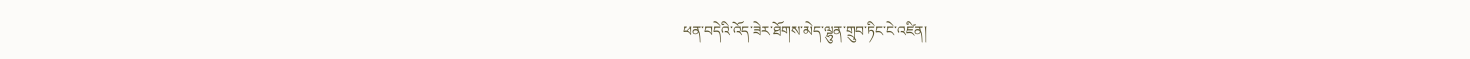ཕན་བདེའི་འོད་ཟེར་ཐོགས་མེད་ལྷུན་གྲུབ་ཏིང་ངེ་འཛིན།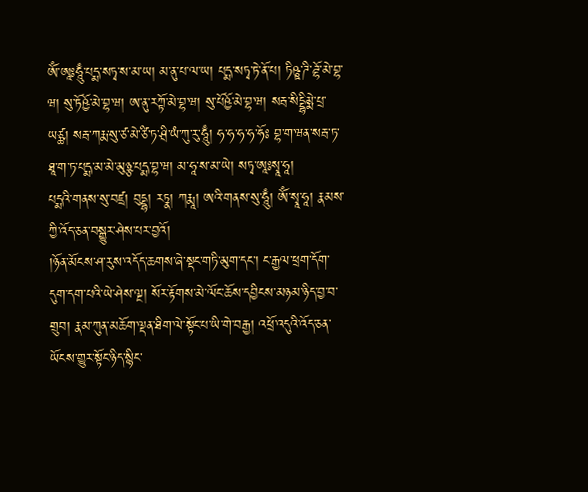ཨོཾ་ཨཱཿཧཱུྃ་པདྨ་སཏྭ་ས་མ་ཡ། མ་ནུ་པ་ལ་ཡ། པདྨ་སཏྭ་ཏེ་ནོ་པ། ཏིཥྛ་ཌི་ཌྷོ་མེ་བྷ་ཝ། སུ་ཏོཥྱོ་མེ་བྷ་ཝ། ཨ་ནུ་རཀྟོ་མེ་བྷ་ཝ། སུ་པོཥྱོ་མེ་བྷ་ཝ། སརྦ་སིདྡྷིམྨེ་པྲ་ཡཙྪ། སརྦ་ཀརྨ་སུ་ཙ་མེ་ཙི་ཏ་ཤྲི་ཡཾ་ཀུ་རུ་ཧཱུྃ། ཧ་ཧ་ཧ་ཧ་ཧོཿ བྷ་ག་ཝན་སརྦ་ཏ་ཐཱ་ག་ཏ་པདྨ་མ་མེ་མུཉྩ་པདྨ་བྷ་ཝ། མ་ཧཱ་ས་མ་ཡེ། སཏྭ་ཨཱཿསྭཱ་ཧཱ།
པདྨའི་གནས་སུ་བཛྲ། བུདྡྷ། རཏྣ། ཀརྨཱ། ཨའི་གནས་སུ་ཧཱུྃ། ཨོཾ་སྭཱ་ཧཱ། རྣམས་ཀྱི་འོད་ཅན་བསྒྱུར་ཤེས་པར་བྱའོ།
།ཉོན་མོངས་ཤ་རུས་འདོད་ཆགས་ཞེ་སྡང་གཏི་མུག་དང་། ང་རྒྱལ་ཕྲག་དོག་དུག་དག་པའི་ཡེ་ཤེས་ལྔ། སོར་རྟོགས་མེ་ལོང་ཆོས་དབྱིངས་མཉམ་ཉིད་བྱ་བ་གྲུབ། རྣམ་ཀུན་མཆོག་ལྡན་ཐིག་ལེ་སྟོང་པ་ཡི་གེ་བརྒྱ། འཕྲོ་འདུའི་འོད་ཅན་ཡོངས་གྱུར་སྟོང་ཉིད་སྙིང་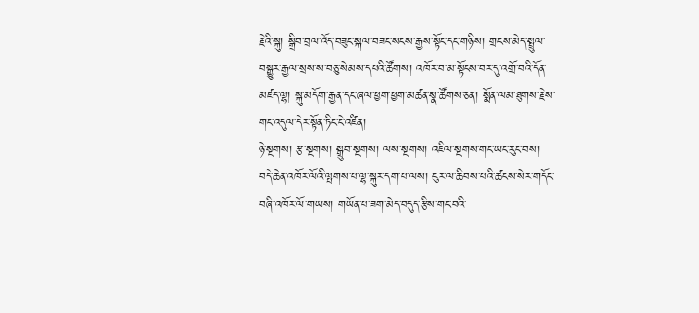རྗེའི་སྐུ། སྒྲིབ་བྲལ་འོད་བཟུང་སྐལ་བཟང་སངས་རྒྱས་སྟོང་དང་གཉིས། གྲངས་མེད་སྤྲུལ་བསྒྱུར་རྒྱལ་སྲས་ས་བཅུ་སེམས་དཔའི་ཚོགས། འཁོར་བ་མ་སྟོངས་བར་དུ་འགྲོ་བའི་དོན་མཛད་ལྷ། སྐུ་མདོག་རྒྱན་དང་ཞལ་ཕྱག་ཕྱག་མཚན་སྣ་ཚོགས་ཅན། སྨོན་ལམ་ཐུགས་རྗེས་གང་འདུལ་དེར་སྟོན་ཏིང་ངེ་འཛིན།
ཉེ་སྔགས། རྩ་སྔགས། སྒྲུབ་སྔགས། ལས་སྔགས། འཇིལ་སྔགས་གང་ཡང་རུང་བས།
བདེ་ཆེན་འཁོར་ལོའི་ལྤགས་པ་ལྷ་སྐུར་དག་པ་ལས། ངུར་ལ་ཆིབས་པའི་ཚངས་སེར་གདོང་བཞི་འཁོར་ལོ་གཡས། གཡོན་པ་ཟག་མེད་བདུད་རྩིས་གང་བའི་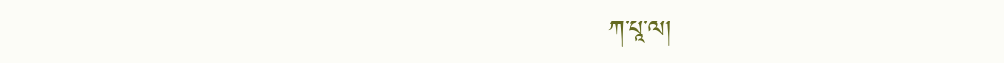ཀ་པཱ་ལ།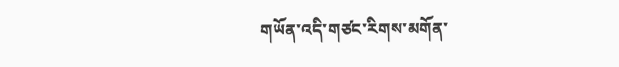གཡོན་འདི་གཙང་རིགས་མགོན་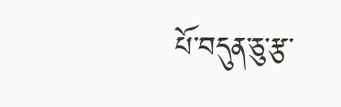པོ་བདུན་ཅུ་རྩ་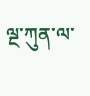ལྔ་ཀུན་ལ་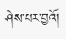ཤེས་པར་བྱའོ།